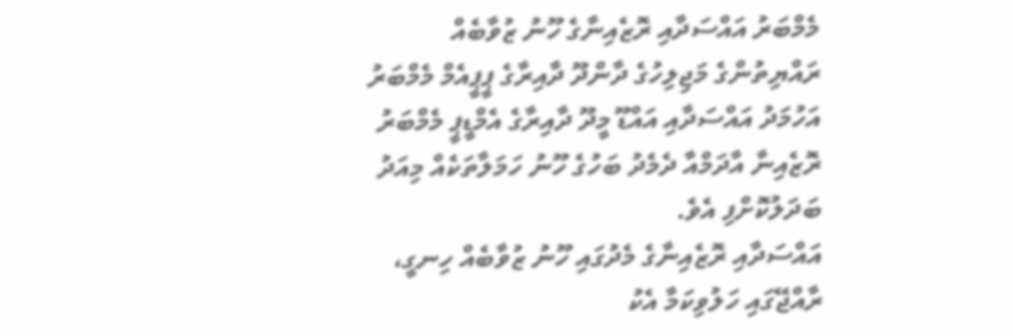މެމްބަރު އައްސަދާއި ރޮޒެއިނާގެ ހޫނު ޒުވާބެއް
ރައްޔިތުންގެ މަޖިލިހުގެ ދާންދޫ ދާއިރާގެ ޕީޕީއެމް މެމްބަރު އަހުމަދު އައްސަދާއި އައްޑޫ މީދޫ ދާއިރާގެ އެމްޑީޕީ މެމްބަރު ރޮޒެއިނާ އާދަމްއާ ދެމެދު ބަހުގެ ހޫނު ހަމަލާތަކެއް މިއަދު ބަދަލުކޮށްފި އެވެ.
އައްސަދާއި ރޮޒެއިނާގެ މެދުގައި ހޫނު ޒުވާބެއް ހިނގީ، ރާއްޖޭގައި ހަލުވިކަމާ އެކު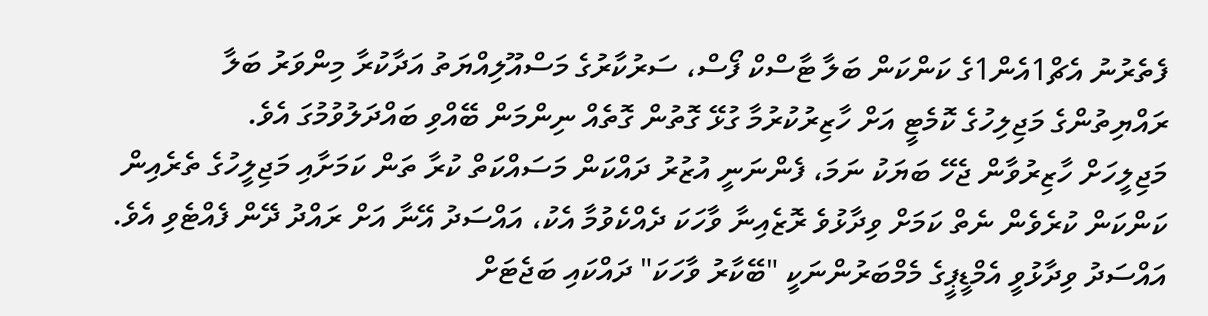ފެތެރުނު އެޗް1އެން1ގެ ކަންކަން ބަލާ ޓާސްކް ފޯސް، ސަރުކާރުގެ މަސްއޫލިއްޔަތު އަދާކުރާ މިންވަރު ބަލާ ރައްޔިތުންގެ މަޖިލިހުގެ ކޮމެޓީ އަށް ހާޒިރުކުރުމާ ގުޅޭ ގޮތުން ގޮތެއް ނިންމަން ބޭއްވި ބައްދަލުވުމުގަ އެވެ.
މަޖިލީހަށް ހާޒިރުވާން ޖެހޭ ބަޔަކު ނަމަ، ފެންނަނީ އުޒުރު ދައްކަން މަސައްކަތް ކުރާ ތަން ކަމަށާއި މަޖިލީހުގެ ތެރެއިން ކަންކަން ކުރެވެން ނެތް ކަމަށް ވިދާޅުވެ ރޮޒެއިނާ ވާހަކަ ދެއްކެވުމާ އެކު، އައްސަދު އޭނާ އަށް ރައްދު ދޭން ފެއްޓެވި އެވެ. އައްސަދު ވިދާޅުވީ އެމްޑީޕީގެ މެމްބަރުންނަކީ "ބޭކާރު ވާހަކަ" ދައްކައި ބަޖެޓަށް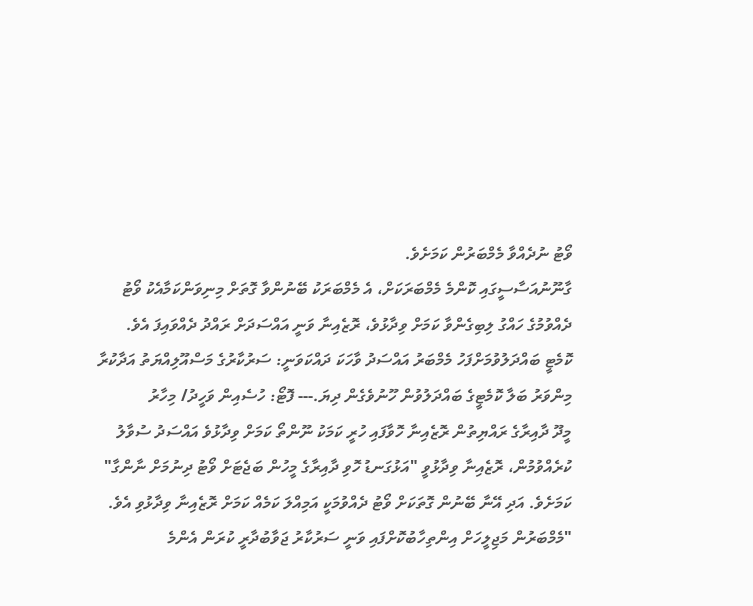ވޯޓު ނުދެއްވާ މެމްބަރުން ކަމަށެވެ.
ގާނޫނުއަސާސީގައި ކޮންމެ މެމްބަރަކަށް، އެ މެމްބަރަކު ބޭނުންވާ ގޮތަށް މިނިވަންކަމާއެކު ވޯޓު ދެއްވުމުގެ ހައްގު ލިބިގެންވާ ކަމަށް ވިދާޅުވެ، ރޮޒެއިނާ ވަނީ އައްސަދަށް ރައްދު ދެއްވައިފަ އެވެ.
ކޮމެޓީ ބައްދަލުވުމަށްފަހު މެމްބަރު އައްސަދު ވާހަކަ ދައްކަވަނީ: ސަރުކާރުގެ މަސްއޫލިއްޔަތު އަދާކުރާ މިންވަރު ބަލާ ކޮމެޓީގެ ބައްދަލުވުން ހޫނުވެގެން ދިޔަ.--- ފޮޓޯ: ހުސެއިން ވަހީދު/ މިހާރު
މީދޫ ދާއިރާގެ ރައްޔިތުން ރޮޒެއިނާ ހޮވާފައި ހުރީ ކަމަކު ނޫންތޯ ކަމަށް ވިދާޅުވެ އައްސަދު ސުވާލު ކުރެއްވުމުން، ރޮޒެއިނާ ވިދާޅުވީ "އަޅުގަނޑު ހޮވި ދާއިރާގެ މީހުން ބަޖެޓަށް ވޯޓު ދިނުމަށް ނާންގާ" ކަމަށެވެ. އަދި އޭނާ ބޭނުން ގޮތަކަށް ވޯޓު ދެއްވުމަކީ އަމިއްލަ ކަމެއް ކަމަށް ރޮޒެއިނާ ވިދާޅުވި އެވެ.
"މެމްބަރުން މަޖިލީހަށް އިންތިހާބުކޮށްފައި ވަނީ ސަރުކާރު ޖަވާބުދާރީ ކުރަން އެންމެ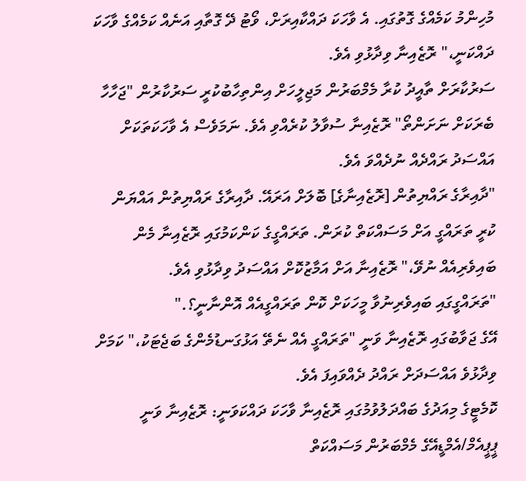މުހިންމު ކަމެއްގެ ގޮތުގައި. އެ ވާހަކަ ދައްކާއިރަށް، ވޯޓު ދޭ ގޮތާއި އަނެއް ކަމެއްގެ ވާހަކަ ދައްކަނީ،" ރޮޒެއިނާ ވިދާޅުވި އެވެ.
ސަރުކާރަށް ތާއީދު ކުރާ މެމްބަރުން މަޖިލީހަށް އިންތިހާބުކުރީ ސަރުކާރުން "ޖަހާހާ ބެރަކަށް ނަށަންތޯ" ރޮޒެއިނާ ސުވާލު ކުރެއްވި އެވެ. ނަމަވެސް އެ ވާހަކަތަކަށް އައްސަދު ރައްދެއް ނުދެއްވަ އެވެ.
"ދާއިރާގެ ރައްޔިތުން [ރޮޒެއިނާގެ] ބޮލަށް އަރައޭ. ދާއިރާގެ ރައްޔިތުން އައްޔަން ކުރީ ތަރައްގީ އަށް މަސައްކަތް ކުރަން. ތަރައްގީގެ ކަންކަމުގައި ރޮޒެއިނާ މެން ބައިވެރިއެއް ނުވޭ،" ރޮޒެއިނާ އަށް އަމާޒުކޮށް އައްސަދު ވިދާޅުވި އެވެ.
"ތަރައްގީގައި ބައިވެރިނުވާ މީހަކަށް ކޮން ތަރައްގީއެއް އޮންނާނީ؟."
އޭގެ ޖަވާބުގައި ރޮޒެއިނާ ވަނީ "ތަރައްގީ އެއް ނެތޭ އަޅުގަނޑުމެންގެ ބަޖެޓަކު،" ކަމަށް ވިދާޅުވެ އައްސަދަށް ރައްދު ދެއްވައިފަ އެވެ.
ކޮމެޓީގެ މިއަދުގެ ބައްދަލުވުމުގައި ރޮޒެއިނާ ވާހަކަ ދައްކަވަނީ: ރޮޒެއިނާ ވަނީ ޕީޕީއެމް/އެމްޑީއޭގެ މެމްބަރުން މަސައްކަތް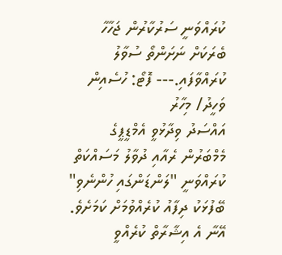ކުރައްވަނީ ސަރުކާރުން ޖަހާހާ ބެރަކަށް ނަށަންތޯ ސުވާލު ކުރައްވާފައި.--- ފޮޓޯ: ހުސެއިން ވަހީދު/ މިހާރު
އައްސަދު ވިދާޅުވީ އެމްޑީޕީގެ މެމްބަރުން ރެއާއި ދުވާލު މަސައްކަތް ކުރައްވަނީ "ލަންޑަންގައި ހުންނެވި" ބޭފުޅަކު ދިފާއު ކުރެއްވުމަށް ކަމަށެވެ. އޭނާ އެ އިޝާރާތް ކުރެއްވީ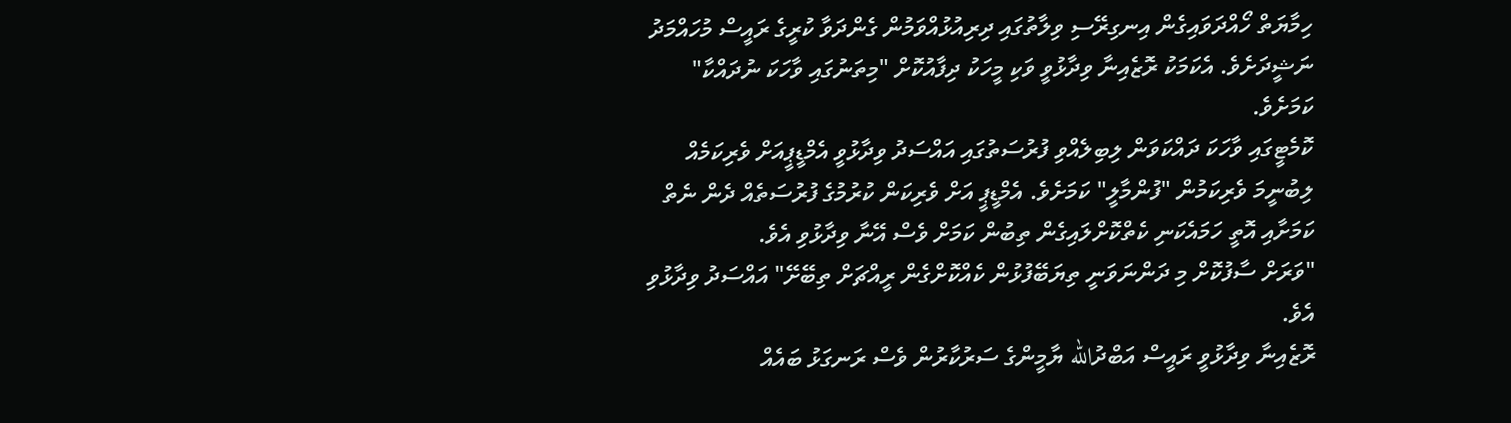ހިމާޔަތް ހޯއްދަވައިގެން އިނގިރޭސި ވިލާތުގައި ދިރިއުޅުއްވަމުން ގެންދަވާ ކުރީގެ ރައީސް މުހައްމަދު ނަޝީދަށެވެ. އެކަމަކު ރޮޒެއިނާ ވިދާޅުވީ ވަކި މީހަކު ދިފާއުކޮށް "މިތަނުގައި ވާހަކަ ނުދައްކާ" ކަމަށެވެ.
ކޮމެޓީގައި ވާހަކަ ދައްކަވަން ލިބިލެއްވި ފުރުސަތުގައި އައްސަދު ވިދާޅުވީ އެމްޑީޕީއަށް ވެރިކަމެއް ލިބުނީމަ ވެރިކަމުން "ފުންމާލީ" ކަމަށެވެ. އެމްޑީޕީ އަށް ވެރިކަން ކުރުމުގެ ފުރުސަތެއް ދެން ނެތް ކަމަށާއި އޮތީ ހަމައެކަނި ކެތްކޮށްލައިގެން ތިބުން ކަމަށް ވެސް އޭނާ ވިދާޅުވި އެވެ.
"ވަރަށް ސާފުކޮށް މި ދަންނަވަނީ ތިޔަބޭފުޅުން ކެއްކޮށްގެން ރީއްޗަށް ތިބޭށޭ" އައްސަދު ވިދާޅުވި އެވެ.
ރޮޒެއިނާ ވިދާޅުވީ ރައީސް އަބްދުالله ޔާމީންގެ ސަރުކާރުން ވެސް ރަނގަޅު ބައެއް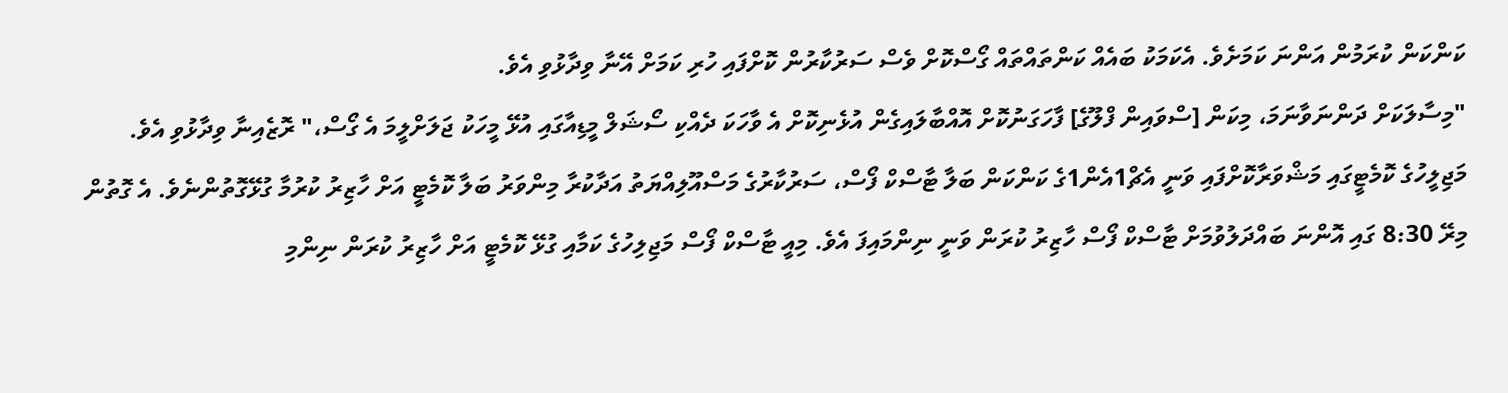ކަންކަން ކުރަމުން އަންނަ ކަމަށެވެ. އެކަމަކު ބައެއް ކަންތައްތައް ގޯސްކޮށް ވެސް ސަރުކާރުން ކޮށްފައި ހުރި ކަމަށް އޭނާ ވިދާޅުވި އެވެ.
"މިސާލަކަށް ދަންނަވާނަމަ، މިކަން [ސްވައިން ފްލޫގެ] ފާހަގަނުކޮށް އޮއްބާލައިގެން އުޅެނިކޮށް އެ ވާހަކަ ދެއްކި ސޯޝަލް މީޑިއާގައި އުޅޭ މީހަކު ޖަލަށްލީމަ އެ ގޯސް،" ރޮޒެއިނާ ވިދާޅުވި އެވެ.
މަޖިލީހުގެ ކޮމެޓީގައި މަޝްވަރާކޮށްފައި ވަނީ އެޗް1އެން1ގެ ކަންކަން ބަލާ ޓާސްކް ފޯސް، ސަރުކާރުގެ މަސްއޫލިއްޔަތު އަދާކުރާ މިންވަރު ބަލާ ކޮމެޓީ އަށް ހާޒިރު ކުރުމާ ގުޅޭގޮތުންނެވެ. އެ ގޮތުން މިރޭ 8:30 ގައި އޮންނަ ބައްދަލުވުމަށް ޓާސްކް ފޯސް ހާޒިރު ކުރަން ވަނީ ނިންމައިފަ އެވެ. މިއީ ޓާސްކް ފޯސް މަޖިލިހުގެ ކަމާއި ގުޅޭ ކޮމެޓީ އަށް ހާޒިރު ކުރަން ނިންމި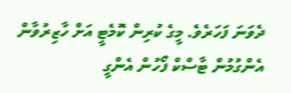ދެވަނަ ފަހަރެވެ. މީގެ ކުރިން ކޮމެޓީ އަށް ހާޒިރުވާން އެންގުމުން ޓާސްކް ފޯހުން އެންގީ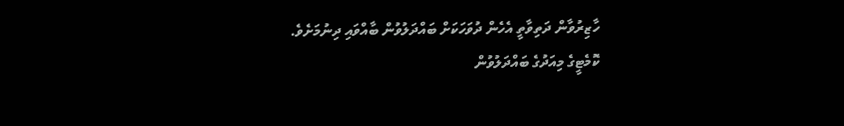ހާޒިރުވާން ދަތިވާތީ އެހެން ދުވަހަކަށް ބައްދަލުވުން ބާއްވައި ދިނުމަށެވެ.
ކޮމެޓީގެ މިއަދުގެ ބައްދަލުވުން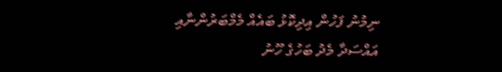ނިމުނު ފަހުން އިދިކޮޅު ބައެއް މެމްބަރުންނާއި އައްސަދާ މެދު ބަހުގެ ހޫނު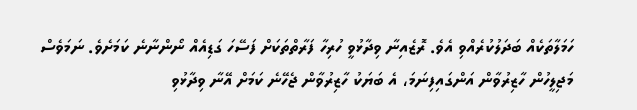ހަމަލާތަކެއް ބަދަލުކުރެއްވި އެވެ. ރޮޒެއިނާ ވިދާޅުވީ ހުރިހާ ފަރާތްތަކަށް ފަސޭހަ ގަޑިއެއް ނޯންނާނެ ކަމަށެވެ. ނަމަވެސް މަޖިލީހުން ހާޒިރުވާން އަންގައިފިނަމަ، އެ ބަޔަކު ހާޒިރުވާން ޖެހޭނެ ކަމަށް އޭނާ ވިދާޅުވި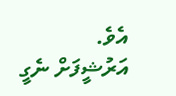އެވެ.
އަރުޝީފަށް ނެގީ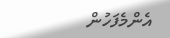އެންމެފަހުން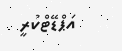އަޕްޑޭޓްކުރީ